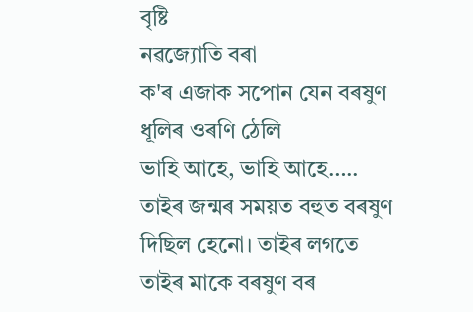বৃষ্টি
নৱজ্যোতি বৰা
ক'ৰ এজাক সপোন যেন বৰষুণ
ধূলিৰ ওৰণি ঠেলি
ভাহি আহে, ভাহি আহে…..
তাইৰ জন্মৰ সময়ত বহুত বৰষুণ দিছিল হেনো। তাইৰ লগতে তাইৰ মাকে বৰষুণ বৰ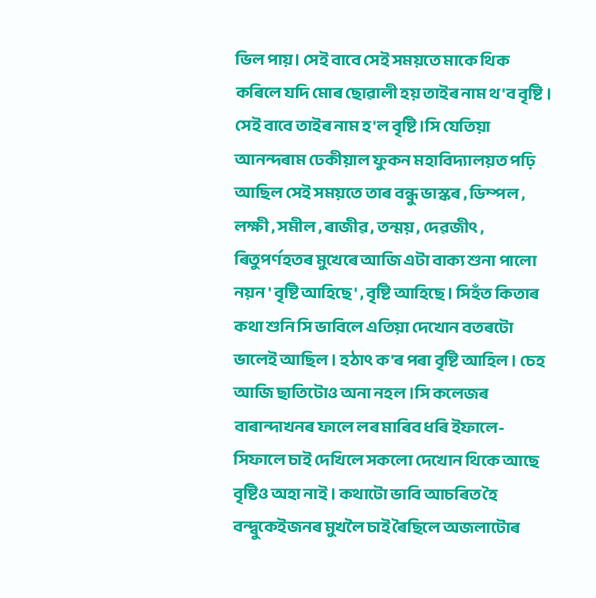ভিল পায়। সেই বাবে সেই সময়তে মাকে থিক কৰিলে যদি মোৰ ছোৱালী হয় তাইৰ নাম থ'ব বৃষ্টি । সেই বাবে তাইৰ নাম হ'ল বৃষ্টি ।সি যেতিয়া আনন্দৰাম ঢেকীয়াল ফুকন মহাবিদ্যালয়ত পঢ়ি আছিল সেই সময়তে তাৰ বন্ধু ভাস্কৰ , ডিম্পল , লক্ষী , সমীল , ৰাজীৱ , তন্ময় , দেৱজীৎ , ৰিতুপৰ্ণহতৰ মুখেৰে আজি এটা বাক্য শুনা পালো নয়ন ' বৃষ্টি আহিছে ' , বৃষ্টি আহিছে । সিহঁত কিতাৰ কথা শুনি সি ভাবিলে এতিয়া দেখোন বতৰটো ভালেই আছিল । হঠাৎ ক'ৰ পৰা বৃষ্টি আহিল । চেহ আজি ছাতিটোও অনা নহল ।সি কলেজৰ বাৰান্দাখনৰ ফালে লৰ মাৰিব ধৰি ইফালে-সিফালে চাই দেখিলে সকলো দেখোন থিকে আছে বৃষ্টিও অহা নাই । কথাটো ভাবি আচৰিত হৈ বন্দ্বুকেইজনৰ মুখলৈ চাই ৰৈছিলে অজলাটোৰ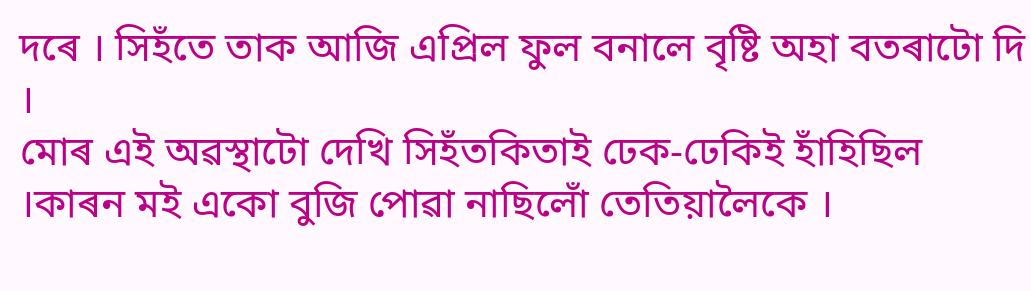দৰে । সিহঁতে তাক আজি এপ্ৰিল ফুল বনালে বৃষ্টি অহা বতৰাটো দি ।
মোৰ এই অৱস্থাটো দেখি সিহঁতকিতাই ঢেক-ঢেকিই হাঁহিছিল ।কাৰন মই একো বুজি পোৱা নাছিলোঁ তেতিয়ালৈকে ।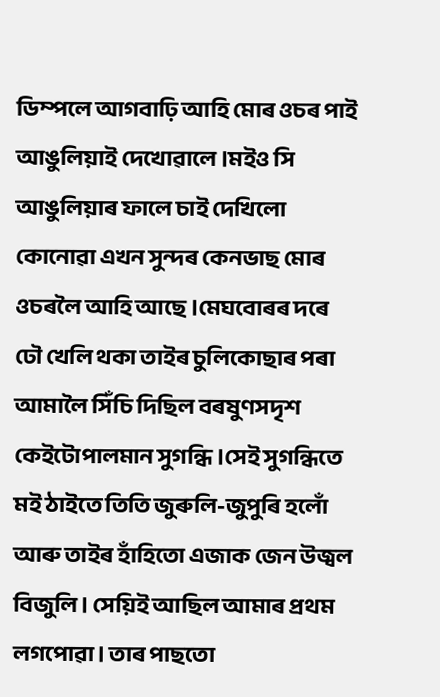ডিম্পলে আগবাঢ়ি আহি মোৰ ওচৰ পাই আঙুলিয়াই দেখোৱালে ।মইও সি আঙুলিয়াৰ ফালে চাই দেখিলো কোনোৱা এখন সুন্দৰ কেনভাছ মোৰ ওচৰলৈ আহি আছে ।মেঘবোৰৰ দৰে ঢৌ খেলি থকা তাইৰ চুলিকোছাৰ পৰা আমালৈ সিঁচি দিছিল বৰষুণসদৃশ কেইটোপালমান সুগন্ধি ।সেই সুগন্ধিতে মই ঠাইতে তিতি জুৰুলি-জুপুৰি হলোঁ আৰু তাইৰ হাঁহিতো এজাক জেন উজ্বল বিজুলি । সেয়িই আছিল আমাৰ প্ৰথম লগপোৱা । তাৰ পাছতো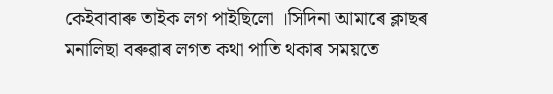কেইবাবাৰু তাইক লগ পাইছিলো ।সিদিনা আমাৰে ক্লাছৰ মনালিছা বৰুৱাৰ লগত কথা পাতি থকাৰ সময়তে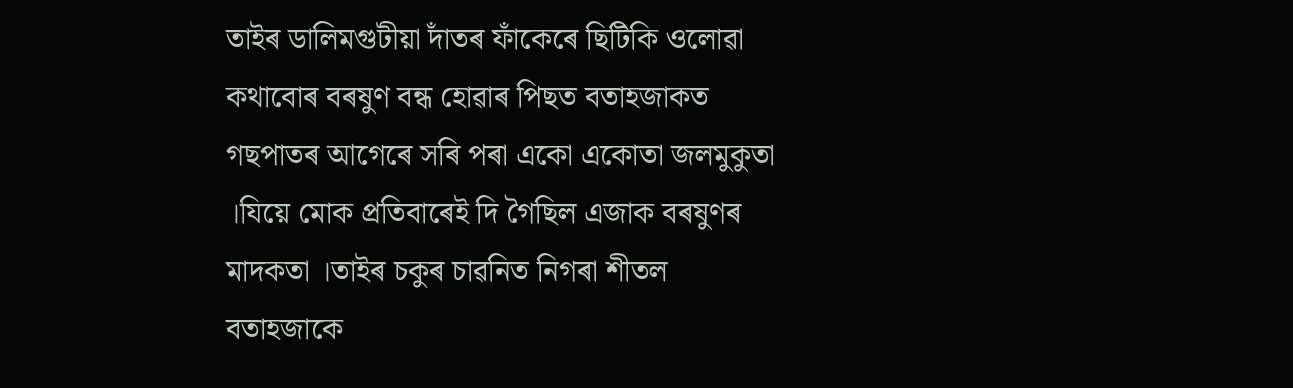তাইৰ ডালিমগুটীয়া দাঁতৰ ফাঁকেৰে ছিটিকি ওলোৱা কথাবোৰ বৰষুণ বন্ধ হোৱাৰ পিছত বতাহজাকত গছপাতৰ আগেৰে সৰি পৰা একো একোতা জলমুকুতা ।যিয়ে মোক প্ৰতিবাৰেই দি গৈছিল এজাক বৰষুণৰ মাদকতা ।তাইৰ চকুৰ চাৱনিত নিগৰা শীতল বতাহজাকে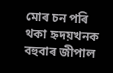মোৰ চন পৰি থকা হ্নদয়খনক বহুবাৰ জীপাল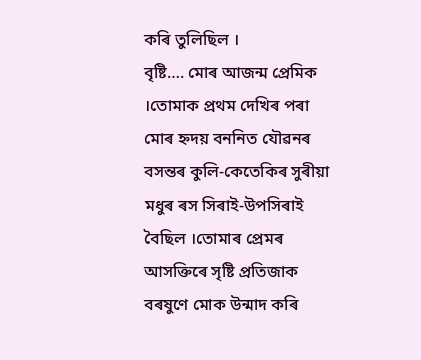কৰি তুলিছিল ।
বৃষ্টি…. মোৰ আজন্ম প্ৰেমিক ।তোমাক প্ৰথম দেখিৰ পৰা মোৰ হ্নদয় বননিত যৌৱনৰ বসন্তৰ কুলি-কেতেকিৰ সুৰীয়া মধুৰ ৰস সিৰাই-উপসিৰাই বৈছিল ।তোমাৰ প্ৰেমৰ আসক্তিৰে সৃষ্টি প্ৰতিজাক বৰষুণে মোক উন্মাদ কৰি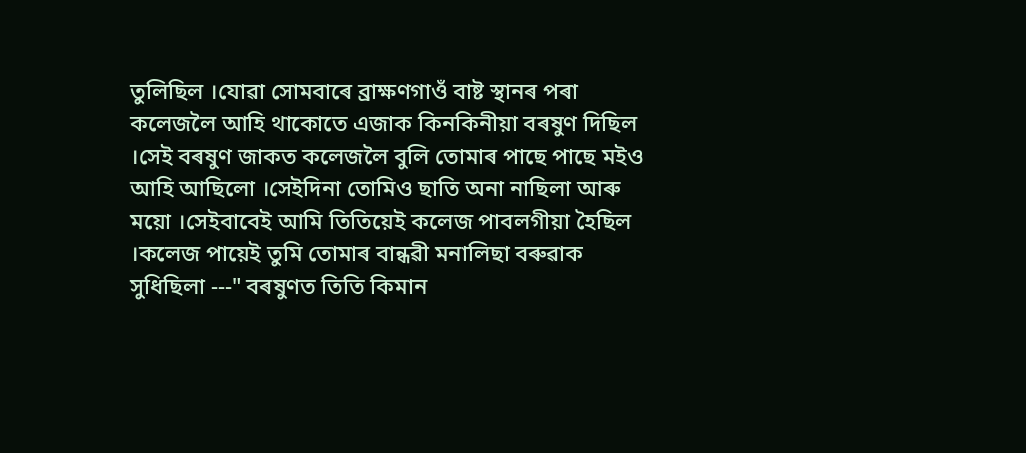তুলিছিল ।যোৱা সোমবাৰে ব্ৰাক্ষণগাওঁ বাষ্ট স্থানৰ পৰা কলেজলৈ আহি থাকোতে এজাক কিনকিনীয়া বৰষুণ দিছিল ।সেই বৰষুণ জাকত কলেজলৈ বুলি তোমাৰ পাছে পাছে মইও আহি আছিলো ।সেইদিনা তোমিও ছাতি অনা নাছিলা আৰু ময়ো ।সেইবাবেই আমি তিতিয়েই কলেজ পাবলগীয়া হৈছিল ।কলেজ পায়েই তুমি তোমাৰ বান্ধৱী মনালিছা বৰুৱাক সুধিছিলা ---" বৰষুণত তিতি কিমান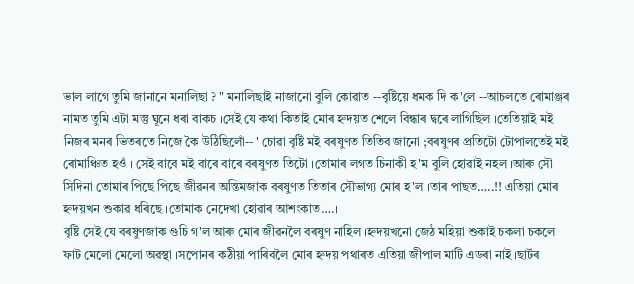ভাল লাগে তুমি জানানে মনালিছা ? " মনালিছাই নাজানো বুলি কোৱাত --বৃষ্টিয়ে ধমক দি ক'লে --আচলতে ৰোমাঞ্জৰ নামত তুমি এটা মস্তু ঘূনে ধৰা বাকচ ।সেই যে কথা কিতাই মোৰ হ্নদয়ত শেলে বিন্ধাৰ দ্বৰে লাগিছিল ।তেতিয়াই মই নিজৰ মনৰ ভিতৰতে নিজে কৈ উঠিছিলোঁ-- ' চোৱা বৃষ্টি মই বৰষুণত তিতিব জানো ;বৰষুণৰ প্ৰতিটো টোপালতেই মই ৰোমাঞ্চিত হওঁ । সেই বাবে মই বাৰে বাৰে বৰষুণত তিটো ।তোমাৰ লগত চিনাকী হ'ম বুলি হোৱাই নহল ।আৰু সৌ সিদিনা তোমাৰ পিছে পিছে জীৱনৰ অন্তিমজাক বৰষুণত তিতাৰ সৌভাগ্য মোৰ হ'ল ।তাৰ পাছত…..!! এতিয়া মোৰ হ্নদয়খন শুকাৱ ধৰিছে ।তোমাক নেদেখা হোৱাৰ আশংকাত….।
বৃষ্টি সেই যে বৰষুণজাক গুচি গ'ল আৰু মোৰ জীৱনলৈ বৰষুণ নাহিল ।হ্নদয়খনো জেঠ মহিয়া শুকাই চকলা চকলে ফাট মেলো মেলো অৱস্থা ।সপোনৰ কঠীয়া পাৰিবলৈ মোৰ হ্নদয় পথাৰত এতিয়া জীপাল মাটি এডৰা নাই ।ছাৰ্টৰ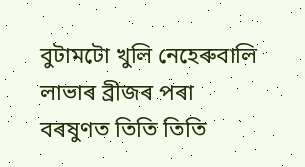বুটামটো খুলি নেহেৰুবালি লাভাৰ ব্ৰীজৰ পৰা বৰষুণত তিতি তিতি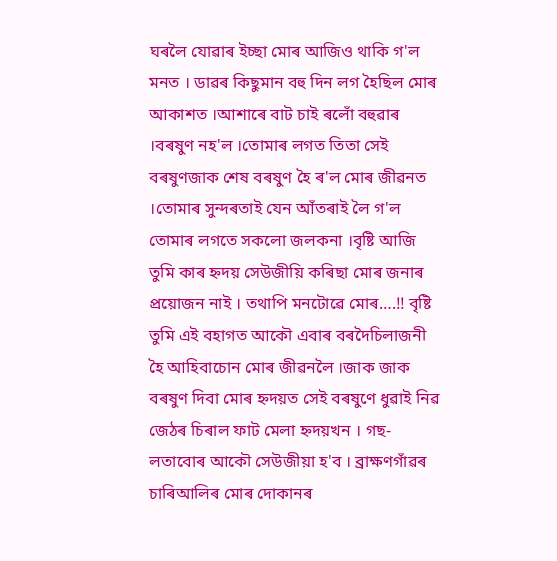ঘৰলৈ যোৱাৰ ইচ্ছা মোৰ আজিও থাকি গ'ল মনত । ডাৱৰ কিছুমান বহু দিন লগ হৈছিল মোৰ আকাশত ।আশাৰে বাট চাই ৰলোঁ বহুৱাৰ ।বৰষুণ নহ'ল ।তোমাৰ লগত তিতা সেই বৰষুণজাক শেষ বৰষুণ হৈ ৰ'ল মোৰ জীৱনত ।তোমাৰ সুন্দৰতাই যেন আঁতৰাই লৈ গ'ল তোমাৰ লগতে সকলো জলকনা ।বৃষ্টি আজি তুমি কাৰ হ্নদয় সেউজীয়ি কৰিছা মোৰ জনাৰ প্ৰয়োজন নাই । তথাপি মনটোৱে মোৰ….!! বৃষ্টি তুমি এই বহাগত আকৌ এবাৰ বৰদৈচিলাজনী হৈ আহিবাচোন মোৰ জীৱনলৈ ।জাক জাক বৰষুণ দিবা মোৰ হ্নদয়ত সেই বৰষুণে ধুৱাই নিৱ জেঠৰ চিৰাল ফাট মেলা হ্নদয়খন । গছ-লতাবোৰ আকৌ সেউজীয়া হ'ব । ব্ৰাক্ষণগাঁৱৰ চাৰিআলিৰ মোৰ দোকানৰ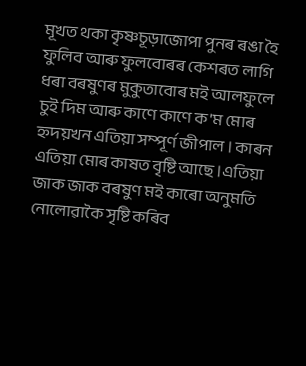মূখত থকা কৃষ্ণচূড়াজোপা পুনৰ ৰঙা হৈ ফুলিব আৰু ফুলবোৰৰ কেশৰত লাগি ধৰা বৰষুণৰ মুকুতাবোৰ মই আলফুলে চুই দিম আৰু কাণে কাণে ক'ম মোৰ হ্নদয়খন এতিয়া সম্পূৰ্ণ জীপাল । কাৰন এতিয়া মোৰ কাষত বৃষ্টি আছে ।এতিয়া জাক জাক বৰষুণ মই কাৰো অনুমতি নোলোৱাকৈ সৃষ্টি কৰিব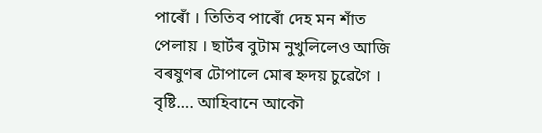পাৰোঁ । তিতিব পাৰোঁ দেহ মন শাঁত পেলায় । ছাৰ্টৰ বুটাম নুখুলিলেও আজি বৰষুণৰ টোপালে মোৰ হ্নদয় চুৱেগৈ ।
বৃষ্টি…. আহিবানে আকৌ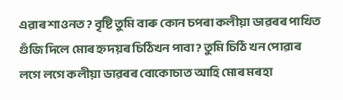এৱাৰ শাওনত ? বৃষ্টি তুমি বাৰু কোন চপৰা কলীয়া ডাৱৰৰ পাখিত গুঁজি দিলে মোৰ হ্নদয়ৰ চিঠিখন পাবা ? তুমি চিঠি খন পোৱাৰ লগে লগে কলীয়া ডাৱৰৰ বোকোচাত আহি মোৰ মৰহা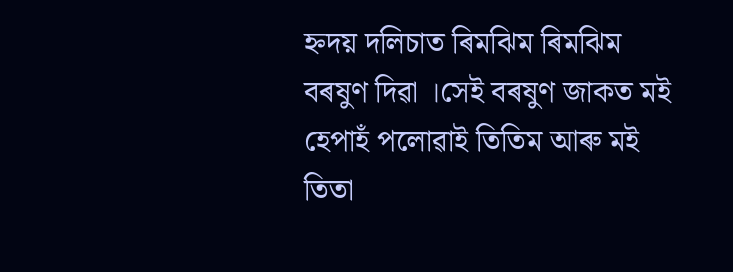হ্নদয় দলিচাত ৰিমঝিম ৰিমঝিম বৰষুণ দিৱা ।সেই বৰষুণ জাকত মই হেপাহঁ পলোৱাই তিতিম আৰু মই তিতা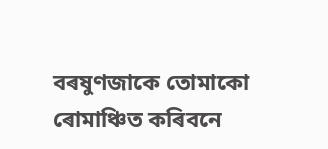বৰষুণজাকে তোমাকো ৰোমাঞ্চিত কৰিবনে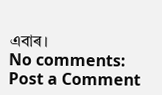এবাৰ।
No comments:
Post a Comment